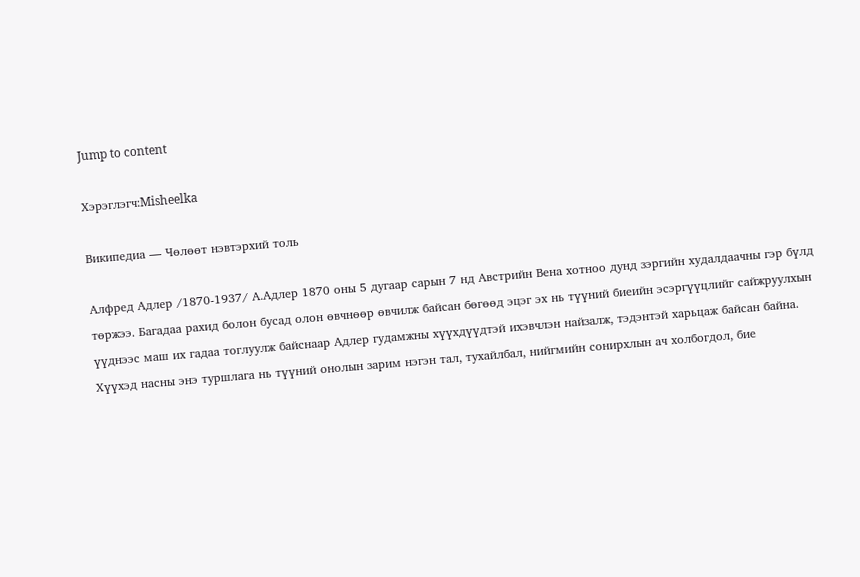Jump to content

Хэрэглэгч:Misheelka

Википедиа — Чөлөөт нэвтэрхий толь

Алфред Адлер /1870-1937/ А.Адлер 1870 оны 5 дугаар сарын 7 нд Австрийн Вена хотноо дунд зэргийн худалдаачны гэр бүлд төржээ. Багадаа рахид болон бусад олон өвчнөөр өвчилж байсан бөгөөд эцэг эх нь түүний биеийн эсэргүүцлийг сайжруулхын үүднээс маш их гадаа тоглуулж байснаар Адлер гудамжны хүүхдүүдтэй ихэвчлэн найзалж, тэдэнтэй харьцаж байсан байна. Хүүхэд насны энэ туршлага нь түүний онолын зарим нэгэн тал, тухайлбал, нийгмийн сонирхлын ач холбогдол, бие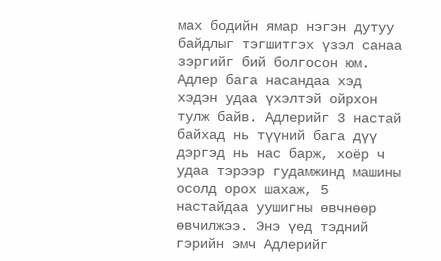мах бодийн ямар нэгэн дутуу байдлыг тэгшитгэх үзэл санаа зэргийг бий болгосон юм. Адлер бага насандаа хэд хэдэн удаа үхэлтэй ойрхон тулж байв. Адлерийг 3 настай байхад нь түүний бага дүү дэргэд нь нас барж, хоёр ч удаа тэрээр гудамжинд машины осолд орох шахаж, 5 настайдаа уушигны өвчнөөр өвчилжээ. Энэ үед тэдний гэрийн эмч Адлерийг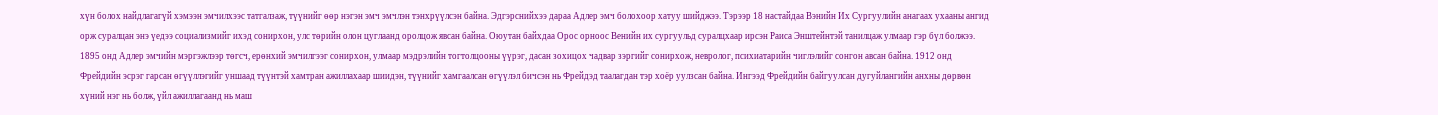хүн болох найдлагагүй хэмээн эмчилхээс татгалзаж, түүнийг өөр нэгэн эмч эмчлэн тэнхрүүлсэн байна. Эдгэрснийхээ дараа Адлер эмч болохоор хатуу шийджээ. Тэрээр 18 настайдаа Вэнийн Их Сургуулийн анагаах ухааны ангид орж суралцан энэ үедээ социализмийг ихэд сонирхон, улс төрийн олон цуглаанд оролцож явсан байна. Оюутан байхдаа Орос орноос Венийн их сургуульд суралцхаар ирсэн Раиса Энштейнтэй танилцаж улмаар гэр бүл болжээ. 1895 онд Адлер эмчийн мэргэжлээр төгсч, ерөнхий эмчилгээг сонирхон, улмаар мэдрэлийн тогтолцооны үүрэг, дасан зохицох чадвар зэргийг сонирхож, невролог, психиатарийн чиглэлийг сонгон авсан байна. 1912 онд Фрейдийн эсрэг гарсан өгүүллэгийг уншаад түүнтэй хамтран ажиллахаар шиидэн, түүнийг хамгаалсан өгүүлэл бичсэн нь Фрейдэд таалагдан тэр хоёр уулзсан байна. Ингээд Фрейдийн байгуулсан дугуйлангийн анхны дөрвөн хүний нэг нь болж, үйл ажиллагаанд нь маш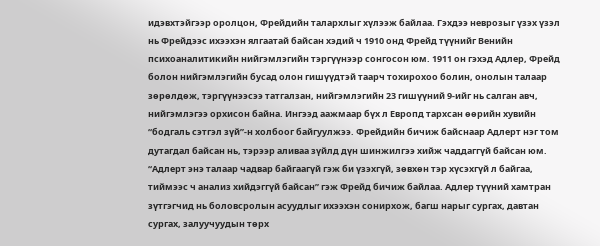идэвхтэйгээр оролцон, Фрейдийн талархлыг хүлээж байлаа. Гэхдээ неврозыг үзэх үзэл нь Фрейдээс ихээхэн ялгаатай байсан хэдий ч 1910 онд Фрейд түүнийг Венийн психоаналитикийн нийгэмлэгийн тэргүүнээр сонгосон юм. 1911 он гэхэд Адлер, Фрейд болон нийгэмлэгийн бусад олон гишүүдтэй таарч тохирохоо болин, онолын талаар зөрөлдөж, тэргүүнээсээ татгалзан, нийгэмлэгийн 23 гишүүний 9-ийг нь салган авч, нийгэмлэгээ орхисон байна. Ингээд аажмаар бүх л Европд тархсан өөрийн хувийн “бодгаль сэтгэл зүй”-н холбоог байгуулжээ. Фрейдийн бичиж байснаар Адлерт нэг том дутагдал байсан нь, тэрээр аливаа зүйлд дүн шинжилгээ хийж чаддаггүй байсан юм. “Адлерт энэ талаар чадвар байгаагүй гэж би үзэхгүй, зөвхөн тэр хүсэхгүй л байгаа, тиймээс ч анализ хийдэггүй байсан” гэж Фрейд бичиж байлаа. Адлер түүний хамтран зүтгэгчид нь боловсролын асуудлыг ихээхэн сонирхож, багш нарыг сургах, давтан сургах, залуучуудын төрх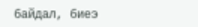байдал, биеэ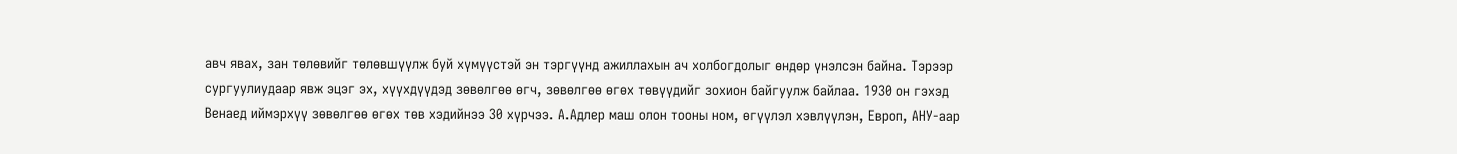авч явах, зан төлөвийг төлөвшүүлж буй хүмүүстэй эн тэргүүнд ажиллахын ач холбогдолыг өндөр үнэлсэн байна. Тэрээр сургуулиудаар явж эцэг эх, хүүхдүүдэд зөвөлгөө өгч, зөвөлгөө өгөх төвүүдийг зохион байгуулж байлаа. 1930 он гэхэд Венаед иймэрхүү зөвөлгөө өгөх төв хэдийнээ 30 хүрчээ. А.Адлер маш олон тооны ном, өгүүлэл хэвлүүлэн, Европ, АНУ-аар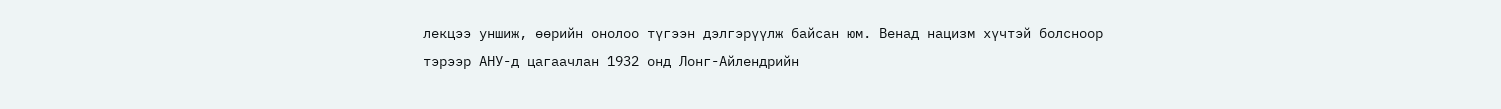лекцээ уншиж, өөрийн онолоо түгээн дэлгэрүүлж байсан юм. Венад нацизм хүчтэй болсноор тэрээр АНУ-д цагаачлан 1932 онд Лонг-Айлендрийн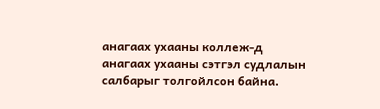анагаах ухааны коллеж-д анагаах ухааны сэтгэл судлалын салбарыг толгойлсон байна.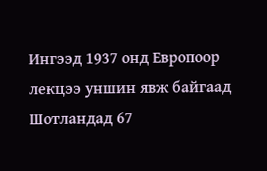Ингээд 1937 онд Европоор лекцээ уншин явж байгаад Шотландад 67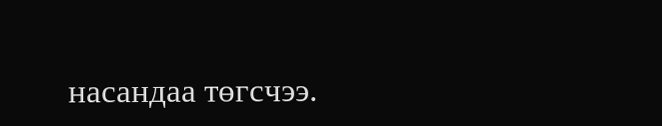насандаа төгсчээ.